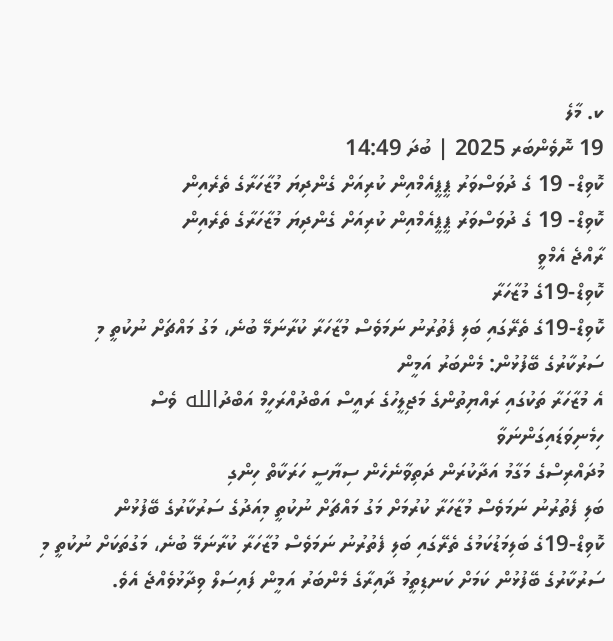ކ. މާލެ
19 ނޮވެންބަރ 2025 | ބުދަ 14:49
ކޮވިޑް- 19 ގެ ދުވަސްވަރު ޕީޕީއެމްއިން ކުރިއަށް ގެންދިޔަ މުޒާހަރާގެ ތެރެއިން
ކޮވިޑް- 19 ގެ ދުވަސްވަރު ޕީޕީއެމްއިން ކުރިއަށް ގެންދިޔަ މުޒާހަރާގެ ތެރެއިން
ރާއްޖެ އެމްވީ
ކޮވިޑް-19ގެ މުޒާހަރާ
ކޮވިޑް-19ގެ ތެރޭގައި ބަލި ފެތުރުނު ނަމަވެސް މުޒާހަރާ ކުރާނަމޭ ބުނެ، މަގު މައްޗަށް ނުކުތީ މި ސަރުކާރުގެ ބޭފުޅުން: މެންބަރު އަމީން
އެ މުޒާހަރާ ތަކުގައި ރައްޔިތުންގެ މަޖިލީހުގެ ރައީސް އަބްދުއްރަހީމް އަބްދުالله ވެސް ހިމެނިވަޑައިގަންނަވާ
މުދައްރިސްގެ މަގާމު އަދާކުރަން ދަތިވާނެހެން ސިޔާސީ ހަރަކާތް ހިންގި
ބަލި ފެތުރުނު ނަމަވެސް މުޒާހަރާ ކުރުމަށް މަގު މައްޗަށް ނުކުތީ މިއަދުގެ ސަރުކާރުގެ ބޭފުޅުން
ކޮވިޑް-19ގެ ބަލިމަޑުކަމުގެ ތެރޭގައި ބަލި ފެތުރުނު ނަމަވެސް މުޒާހަރާ ކުރާނަމޭ ބުނެ، މަގުތަކަށް ނުކުތީ މި ސަރުކާރުގެ ބޭފުޅުން ކަމަށް ކަނޑިތީމު ދާއިރާގެ މެންބަރު އަމީން ފައިސަލް ވިދާޅުވެއްޖެ އެވެ.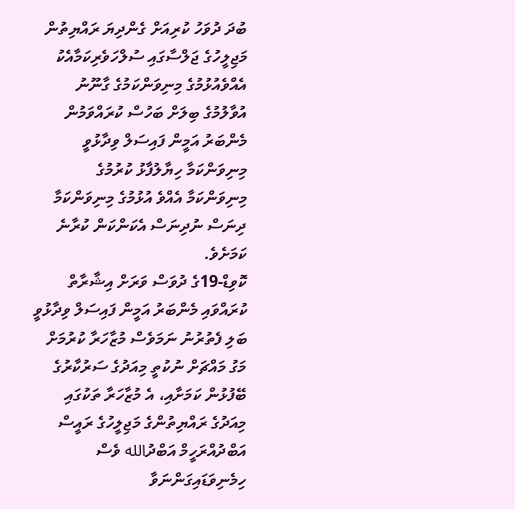ބުދަ ދުވަހު ކުރިއަށް ގެންދިޔަ ރައްޔިތުން މަޖިލީހުގެ ޖަލްސާގައި ސުލްހަވެރިކަމާއެކު އެއްވެއުޅުމުގެ މިނިވަންކަމުގެ ގާނޫނު އުވާލުމުގެ ބިލަށް ބަހުސް ކުރައްވަމުން މެންބަރު އަމީން ފައިސަލް ވިދާޅުވީ މިނިވަންކަމާ ހިޔާލުފާޅު ކުރުމުގެ މިނިވަންކަމާ އެއްވެ އުޅުމުގެ މިނިވަންކަމާ ދިނަސް ނުދިނަސް އެކަންކަން ކުރާނެ ކަމަށެވެ.
ކޮވިޑް-19ގެ ދުވަސް ވަރަށް އިޝާރާތް ކުރައްވައި މެންބަރު އަމީން ފައިސަލް ވިދާޅުވީ ބަލި ފެތުރުނު ނަމަވެސް މުޒާހަރާ ކުރުމަށް މަގު މައްޗަށް ނުކުތީ މިއަދުގެ ސަރުކާރުގެ ބޭފުޅުން ކަމަށާއި، އެ މުޒާހަރާ ތަކުގައި މިއަދުގެ ރައްޔިތުންގެ މަޖިލީހުގެ ރައީސް އަބްދުއްރަހީމް އަބްދުالله ވެސް ހިމެނިވަޑައިގަންނަވާ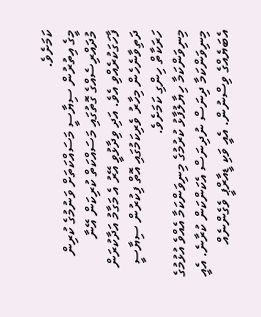ކަމަށެވެ.
މީގެ އިތުރުން ސިޔާސީ މަސައްކަތަށް ވަނުމުގެ ކުރިން މުދައްރިސެއްގެ ގޮތުގައި މަސައްކަތް ކުރިކަން އޭނާ ފާހަގަކުރެއްވި އެވެ. އަދި ވިދާޅުވީ އޭރު އެ މަގާމު އަދާކުރަން ދަތިވާނެހެން މިހާރު ވެރިކަމުގައި އޮތް ފިކުރުން ސިޔާސީ ހަރަކާތް ހިންގި ކަމަށެވެ.
މިނިވަންކަމާ ހިޔާލުފާޅު ކުރުމުގެ މިނިވަންކަމާ އެއްވެ އުޅުމުގެ މިނިވަންކަމާ ދިނަސް ނުދިނަސް އެކަންކަން ކުރާނެ. އެއީ އެބަޔެއްގެ ވިސްނުން. އެއީ ވަކި ޑީއާރްޕީ ވެގެންނެއް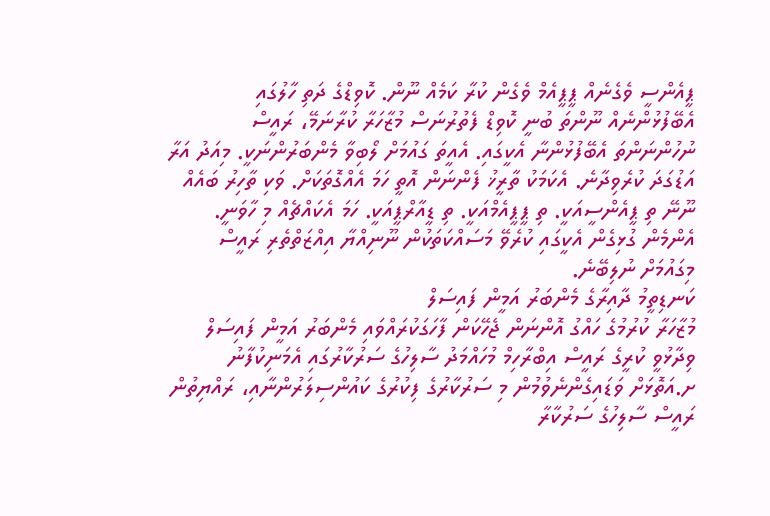ޕީއެންސީ ވެގެނެއް ޕީޕީއެމް ވެގެން ކުރާ ކަމެއް ނޫން. ކޮވިޑްގެ ދަތި ހާލުގައި އެބޭފުޅުންނެއް ނޫންތަ ބުނީ ކޮވިޑް ފެތުރުނަސް މުޒާހަރާ ކުރާނަމޭ، ރައީސް ނުހުންނަންތަ އެބޭފުޅުންނާ އެކީގައި. އެއީތަ ގައުމަށް ލޯބިވާ މެންބަރުންނަކީ. މިއަދު އަރާ އަޑުގަދަ ކުރެވިދާނެ. އެކަމަކު ތާރީޚު ފެންނަން އޮތީ ހަމަ އެއްގޮތަކަށް. ވަކި ތާހިރު ބައެއް ނޫނޭ ތި ޕީއެންސީއަކީ. ތި ޕީޕީއެމްއަކީ. ތި ޑީއާރްޕީއަކީ. ހަމަ އެކައްޗެއް މި ހާވަނީ. އެންމެން ގުޅިގެން އެކީގައި ކުރެވޭ މަސައްކަތަކުން ނޫނިއްޔާ އިއްޒަތްތެރި ރައީސް މިގައުމަށް ނުލިބޭނެ.
ކަނޑިތީމު ދާއިރާގެ މެންބަރު އަމީން ފައިސަލް
މުޒާހަރާ ކުރުމުގެ ހައްގު އޮންނަން ޖެހޭކަން ފާހަގަކުރައްވައި މެންބަރު އަމީން ފައިސަލް ވިދާޅުވީ ކުރީގެ ރައީސް އިބްރާހިމް މުހައްމަދު ސާލިހުގެ ސަރުކާރުގައި އެމަނިކުފާނު ށ.އަތޮޅަށް ވަޑައިގެންނެވުމުން މި ސަރުކާރުގެ ފިކުރުގެ ކައުންސިލަރުންނާއި، ރައްޔިތުން ރައީސް ސާލިހުގެ ސަރުކާރާ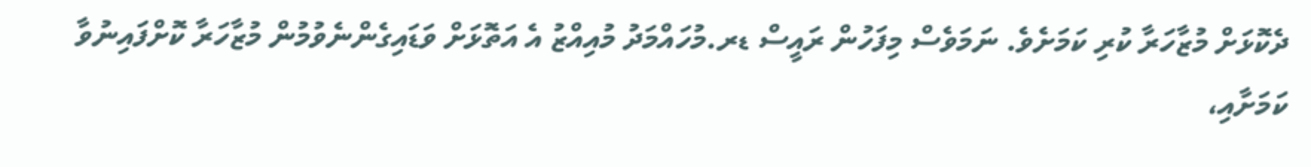ދެކޮޅަށް މުޒާހަރާ ކުރި ކަމަށެވެ. ނަމަވެސް މިފަހުން ރައީސް ޑރ.މުހައްމަދު މުއިއްޒު އެ އަތޮޅަށް ވަޑައިގެންނެވުމުން މުޒާހަރާ ކޮށްފައިނުވާ ކަމަށާއި،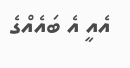އެއީ އެ ބައެއްގެ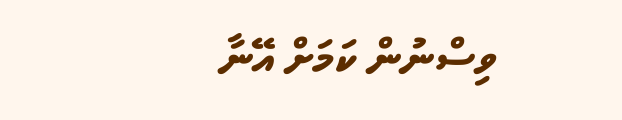ވިސްނުން ކަމަށް އޭނާ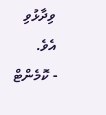ވިދާޅުވި އެވެ.
- ކޮމެންޓް